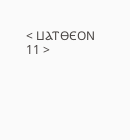< ⳘⲀⲦⲐⲈⲞⲚ 11 >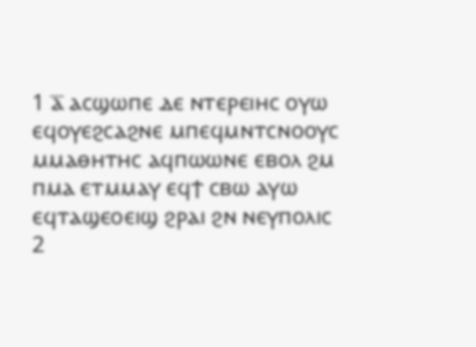1 ⲁ̅ ⲁⲥϣⲱⲡⲉ ⲇⲉ ⲛⲧⲉⲣⲉⲓⲏⲥ ⲟⲩⲱ ⲉϥⲟⲩⲉϩⲥⲁϩⲛⲉ ⲙⲡⲉϥⲙⲛⲧⲥⲛⲟⲟⲩⲥ ⲙⲙⲁⲑⲏⲧⲏⲥ ⲁϥⲡⲱⲱⲛⲉ ⲉⲃⲟⲗ ϩⲙ ⲡⲙⲁ ⲉⲧⲙⲙⲁⲩ ⲉϥϯ ⲥⲃⲱ ⲁⲩⲱ ⲉϥⲧⲁϣⲉⲟⲉⲓϣ ϩⲣⲁⲓ ϩⲛ ⲛⲉⲩⲡⲟⲗⲓⲥ
2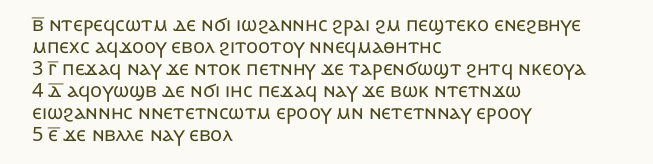ⲃ̅ ⲛⲧⲉⲣⲉϥⲥⲱⲧⲙ ⲇⲉ ⲛϭⲓ ⲓⲱϩⲁⲛⲛⲏⲥ ϩⲣⲁⲓ ϩⲙ ⲡⲉϣⲧⲉⲕⲟ ⲉⲛⲉϩⲃⲏⲩⲉ ⲙⲡⲉⲭⲥ ⲁϥϫⲟⲟⲩ ⲉⲃⲟⲗ ϩⲓⲧⲟⲟⲧⲟⲩ ⲛⲛⲉϥⲙⲁⲑⲏⲧⲏⲥ
3 ⲅ̅ ⲡⲉϫⲁϥ ⲛⲁⲩ ϫⲉ ⲛⲧⲟⲕ ⲡⲉⲧⲛⲏⲩ ϫⲉ ⲧⲁⲣⲉⲛϭⲱϣⲧ ϩⲏⲧϥ ⲛⲕⲉⲟⲩⲁ
4 ⲇ̅ ⲁϥⲟⲩⲱϣⲃ ⲇⲉ ⲛϭⲓ ⲓⲏⲥ ⲡⲉϫⲁϥ ⲛⲁⲩ ϫⲉ ⲃⲱⲕ ⲛⲧⲉⲧⲛϫⲱ ⲉⲓⲱϩⲁⲛⲛⲏⲥ ⲛⲛⲉⲧⲉⲧⲛⲥⲱⲧⲙ ⲉⲣⲟⲟⲩ ⲙⲛ ⲛⲉⲧⲉⲧⲛⲛⲁⲩ ⲉⲣⲟⲟⲩ
5 ⲉ̅ ϫⲉ ⲛⲃⲗⲗⲉ ⲛⲁⲩ ⲉⲃⲟⲗ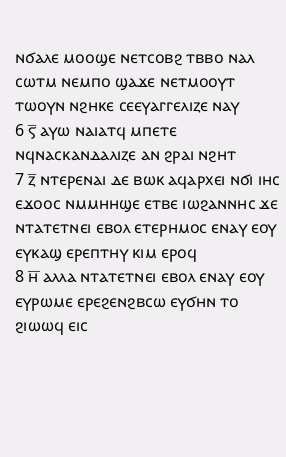ⲛϭⲁⲗⲉ ⲙⲟⲟϣⲉ ⲛⲉⲧⲥⲟⲃϩ ⲧⲃⲃⲟ ⲛⲁⲗ ⲥⲱⲧⲙ ⲛⲉⲙⲡⲟ ϣⲁϫⲉ ⲛⲉⲧⲙⲟⲟⲩⲧ ⲧⲱⲟⲩⲛ ⲛϩⲏⲕⲉ ⲥⲉⲉⲩⲁⲅⲅⲉⲗⲓⲍⲉ ⲛⲁⲩ
6 ⲋ̅ ⲁⲩⲱ ⲛⲁⲓⲁⲧϥ ⲙⲡⲉⲧⲉ ⲛϥⲛⲁⲥⲕⲁⲛⲇⲁⲗⲓⲍⲉ ⲁⲛ ϩⲣⲁⲓ ⲛϩⲏⲧ
7 ⲍ̅ ⲛⲧⲉⲣⲉⲛⲁⲓ ⲇⲉ ⲃⲱⲕ ⲁϥⲁⲣⲭⲉⲓ ⲛϭⲓ ⲓⲏⲥ ⲉϫⲟⲟⲥ ⲛⲙⲙⲏⲏϣⲉ ⲉⲧⲃⲉ ⲓⲱϩⲁⲛⲛⲏⲥ ϫⲉ ⲛⲧⲁⲧⲉⲧⲛⲉⲓ ⲉⲃⲟⲗ ⲉⲧⲉⲣⲏⲙⲟⲥ ⲉⲛⲁⲩ ⲉⲟⲩ ⲉⲩⲕⲁϣ ⲉⲣⲉⲡⲧⲏⲩ ⲕⲓⲙ ⲉⲣⲟϥ
8 ⲏ̅ ⲁⲗⲗⲁ ⲛⲧⲁⲧⲉⲧⲛⲉⲓ ⲉⲃⲟⲗ ⲉⲛⲁⲩ ⲉⲟⲩ ⲉⲩⲣⲱⲙⲉ ⲉⲣⲉϩⲉⲛϩⲃⲥⲱ ⲉⲩϭⲏⲛ ⲧⲟ ϩⲓⲱⲱϥ ⲉⲓⲥ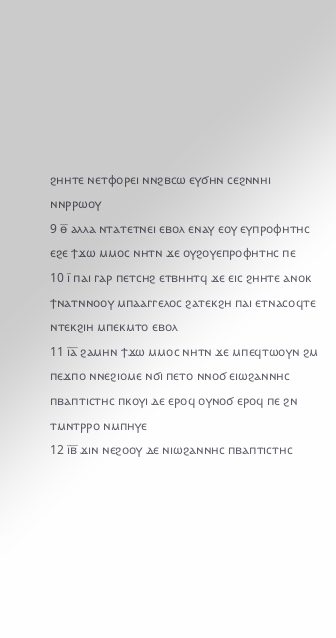ϩⲏⲏⲧⲉ ⲛⲉⲧⲫⲟⲣⲉⲓ ⲛⲛϩⲃⲥⲱ ⲉⲩϭⲏⲛ ⲥⲉϩⲛⲛⲏⲓ ⲛⲛⲣⲣⲱⲟⲩ
9 ⲑ̅ ⲁⲗⲗⲁ ⲛⲧⲁⲧⲉⲧⲛⲉⲓ ⲉⲃⲟⲗ ⲉⲛⲁⲩ ⲉⲟⲩ ⲉⲩⲡⲣⲟⲫⲏⲧⲏⲥ ⲉϩⲉ ϯϫⲱ ⲙⲙⲟⲥ ⲛⲏⲧⲛ ϫⲉ ⲟⲩϩⲟⲩⲉⲡⲣⲟⲫⲏⲧⲏⲥ ⲡⲉ
10 ⲓ̅ ⲡⲁⲓ ⲅⲁⲣ ⲡⲉⲧⲥⲏϩ ⲉⲧⲃⲏⲏⲧϥ ϫⲉ ⲉⲓⲥ ϩⲏⲏⲧⲉ ⲁⲛⲟⲕ ϯⲛⲁⲧⲛⲛⲟⲟⲩ ⲙⲡⲁⲁⲅⲅⲉⲗⲟⲥ ϩⲁⲧⲉⲕϩⲏ ⲡⲁⲓ ⲉⲧⲛⲁⲥⲟϥⲧⲉ ⲛⲧⲉⲕϩⲓⲏ ⲙⲡⲉⲕⲙⲧⲟ ⲉⲃⲟⲗ
11 ⲓ̅ⲁ̅ ϩⲁⲙⲏⲛ ϯϫⲱ ⲙⲙⲟⲥ ⲛⲏⲧⲛ ϫⲉ ⲙⲡⲉϥⲧⲱⲟⲩⲛ ϩⲙ ⲡⲉϫⲡⲟ ⲛⲛⲉϩⲓⲟⲙⲉ ⲛϭⲓ ⲡⲉⲧⲟ ⲛⲛⲟϭ ⲉⲓⲱϩⲁⲛⲛⲏⲥ ⲡⲃⲁⲡⲧⲓⲥⲧⲏⲥ ⲡⲕⲟⲩⲓ ⲇⲉ ⲉⲣⲟϥ ⲟⲩⲛⲟϭ ⲉⲣⲟϥ ⲡⲉ ϩⲛ ⲧⲙⲛⲧⲣⲣⲟ ⲛⲙⲡⲏⲩⲉ
12 ⲓ̅ⲃ̅ ϫⲓⲛ ⲛⲉϩⲟⲟⲩ ⲇⲉ ⲛⲓⲱϩⲁⲛⲛⲏⲥ ⲡⲃⲁⲡⲧⲓⲥⲧⲏⲥ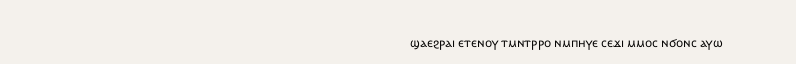ϣⲁⲉϩⲣⲁⲓ ⲉⲧⲉⲛⲟⲩ ⲧⲙⲛⲧⲣⲣⲟ ⲛⲙⲡⲏⲩⲉ ⲥⲉϫⲓ ⲙⲙⲟⲥ ⲛϭⲟⲛⲥ ⲁⲩⲱ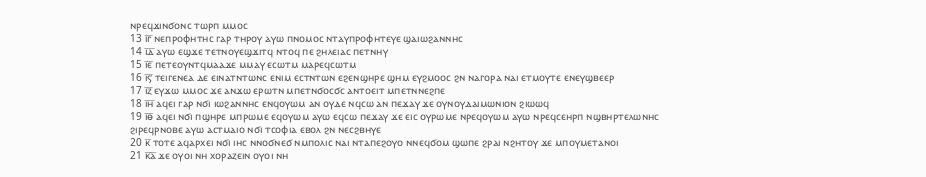ⲛⲣⲉϥϫⲓⲛϭⲟⲛⲥ ⲧⲱⲣⲡ ⲙⲙⲟⲥ
13 ⲓ̅ⲅ̅ ⲛⲉⲡⲣⲟⲫⲏⲧⲏⲥ ⲅⲁⲣ ⲧⲏⲣⲟⲩ ⲁⲩⲱ ⲡⲛⲟⲙⲟⲥ ⲛⲧⲁⲩⲡⲣⲟⲫⲏⲧⲉⲩⲉ ϣⲁⲓⲱϩⲁⲛⲛⲏⲥ
14 ⲓ̅ⲇ̅ ⲁⲩⲱ ⲉϣϫⲉ ⲧⲉⲧⲛⲟⲩⲉϣϫⲓⲧϥ ⲛⲧⲟϥ ⲡⲉ ϩⲏⲗⲉⲓⲁⲥ ⲡⲉⲧⲛⲏⲩ
15 ⲓ̅ⲉ̅ ⲡⲉⲧⲉⲟⲩⲛⲧϥⲙⲁⲁϫⲉ ⲙⲙⲁⲩ ⲉⲥⲱⲧⲙ ⲙⲁⲣⲉϥⲥⲱⲧⲙ
16 ⲓ̅ⲋ̅ ⲧⲉⲓⲅⲉⲛⲉⲁ ⲇⲉ ⲉⲓⲛⲁⲧⲛⲧⲱⲛⲥ ⲉⲛⲓⲙ ⲉⲥⲧⲛⲧⲱⲛ ⲉϩⲉⲛϣⲏⲣⲉ ϣⲏⲙ ⲉⲩϩⲙⲟⲟⲥ ϩⲛ ⲛⲁⲅⲟⲣⲁ ⲛⲁⲓ ⲉⲧⲙⲟⲩⲧⲉ ⲉⲛⲉⲩϣⲃⲉⲉⲣ
17 ⲓ̅ⲍ̅ ⲉⲩϫⲱ ⲙⲙⲟⲥ ϫⲉ ⲁⲛϫⲱ ⲉⲣⲱⲧⲛ ⲙⲡⲉⲧⲛϭⲟⲥϭⲥ ⲁⲛⲧⲟⲉⲓⲧ ⲙⲡⲉⲧⲛⲛⲉϩⲡⲉ
18 ⲓ̅ⲏ̅ ⲁϥⲉⲓ ⲅⲁⲣ ⲛϭⲓ ⲓⲱϩⲁⲛⲛⲏⲥ ⲉⲛϥⲟⲩⲱⲙ ⲁⲛ ⲟⲩⲇⲉ ⲛϥⲥⲱ ⲁⲛ ⲡⲉϫⲁⲩ ϫⲉ ⲟⲩⲛⲟⲩⲇⲁⲓⲙⲱⲛⲓⲟⲛ ϩⲓⲱⲱϥ
19 ⲓ̅ⲑ̅ ⲁϥⲉⲓ ⲛϭⲓ ⲡϣⲏⲣⲉ ⲙⲡⲣⲱⲙⲉ ⲉϥⲟⲩⲱⲙ ⲁⲩⲱ ⲉϥⲥⲱ ⲡⲉϫⲁⲩ ϫⲉ ⲉⲓⲥ ⲟⲩⲣⲱⲙⲉ ⲛⲣⲉϥⲟⲩⲱⲙ ⲁⲩⲱ ⲛⲣⲉϥⲥⲉⲏⲣⲡ ⲛϣⲃⲏⲣⲧⲉⲗⲱⲛⲏⲥ ϩⲓⲣⲉϥⲣⲛⲟⲃⲉ ⲁⲩⲱ ⲁⲥⲧⲙⲁⲓⲟ ⲛϭⲓ ⲧⲥⲟⲫⲓⲁ ⲉⲃⲟⲗ ϩⲛ ⲛⲉⲥϩⲃⲏⲩⲉ
20 ⲕ̅ ⲧⲟⲧⲉ ⲁϥⲁⲣⲭⲉⲓ ⲛϭⲓ ⲓⲏⲥ ⲛⲛⲟϭⲛⲉϭ ⲛⲙⲡⲟⲗⲓⲥ ⲛⲁⲓ ⲛⲧⲁⲡⲉϩⲟⲩⲟ ⲛⲛⲉϥϭⲟⲙ ϣⲱⲡⲉ ϩⲣⲁⲓ ⲛϩⲏⲧⲟⲩ ϫⲉ ⲙⲡⲟⲩⲙⲉⲧⲁⲛⲟⲓ
21 ⲕ̅ⲁ̅ ϫⲉ ⲟⲩⲟⲓ ⲛⲏ ⲭⲟⲣⲁⲍⲉⲓⲛ ⲟⲩⲟⲓ ⲛⲏ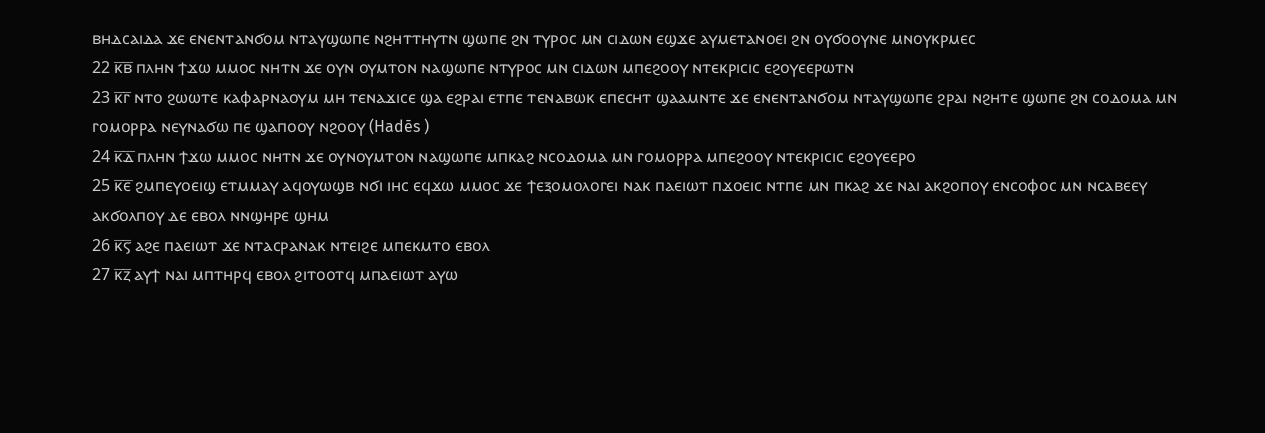ⲃⲏⲇⲥⲁⲓⲇⲁ ϫⲉ ⲉⲛⲉⲛⲧⲁⲛϭⲟⲙ ⲛⲧⲁⲩϣⲱⲡⲉ ⲛϩⲏⲧⲧⲏⲩⲧⲛ ϣⲱⲡⲉ ϩⲛ ⲧⲩⲣⲟⲥ ⲙⲛ ⲥⲓⲇⲱⲛ ⲉϣϫⲉ ⲁⲩⲙⲉⲧⲁⲛⲟⲉⲓ ϩⲛ ⲟⲩϭⲟⲟⲩⲛⲉ ⲙⲛⲟⲩⲕⲣⲙⲉⲥ
22 ⲕ̅ⲃ̅ ⲡⲗⲏⲛ ϯϫⲱ ⲙⲙⲟⲥ ⲛⲏⲧⲛ ϫⲉ ⲟⲩⲛ ⲟⲩⲙⲧⲟⲛ ⲛⲁϣⲱⲡⲉ ⲛⲧⲩⲣⲟⲥ ⲙⲛ ⲥⲓⲇⲱⲛ ⲙⲡⲉϩⲟⲟⲩ ⲛⲧⲉⲕⲣⲓⲥⲓⲥ ⲉϩⲟⲩⲉⲉⲣⲱⲧⲛ
23 ⲕ̅ⲅ̅ ⲛⲧⲟ ϩⲱⲱⲧⲉ ⲕⲁⲫⲁⲣⲛⲁⲟⲩⲙ ⲙⲏ ⲧⲉⲛⲁϫⲓⲥⲉ ϣⲁ ⲉϩⲣⲁⲓ ⲉⲧⲡⲉ ⲧⲉⲛⲁⲃⲱⲕ ⲉⲡⲉⲥⲏⲧ ϣⲁⲁⲙⲛⲧⲉ ϫⲉ ⲉⲛⲉⲛⲧⲁⲛϭⲟⲙ ⲛⲧⲁⲩϣⲱⲡⲉ ϩⲣⲁⲓ ⲛϩⲏⲧⲉ ϣⲱⲡⲉ ϩⲛ ⲥⲟⲇⲟⲙⲁ ⲙⲛ ⲅⲟⲙⲟⲣⲣⲁ ⲛⲉⲩⲛⲁϭⲱ ⲡⲉ ϣⲁⲡⲟⲟⲩ ⲛϩⲟⲟⲩ (Hadēs )
24 ⲕ̅ⲇ̅ ⲡⲗⲏⲛ ϯϫⲱ ⲙⲙⲟⲥ ⲛⲏⲧⲛ ϫⲉ ⲟⲩⲛⲟⲩⲙⲧⲟⲛ ⲛⲁϣⲱⲡⲉ ⲙⲡⲕⲁϩ ⲛⲥⲟⲇⲟⲙⲁ ⲙⲛ ⲅⲟⲙⲟⲣⲣⲁ ⲙⲡⲉϩⲟⲟⲩ ⲛⲧⲉⲕⲣⲓⲥⲓⲥ ⲉϩⲟⲩⲉⲉⲣⲟ
25 ⲕ̅ⲉ̅ ϩⲙⲡⲉⲩⲟⲉⲓϣ ⲉⲧⲙⲙⲁⲩ ⲁϥⲟⲩⲱϣⲃ ⲛϭⲓ ⲓⲏⲥ ⲉϥϫⲱ ⲙⲙⲟⲥ ϫⲉ ϯⲉⲝⲟⲙⲟⲗⲟⲅⲉⲓ ⲛⲁⲕ ⲡⲁⲉⲓⲱⲧ ⲡϫⲟⲉⲓⲥ ⲛⲧⲡⲉ ⲙⲛ ⲡⲕⲁϩ ϫⲉ ⲛⲁⲓ ⲁⲕϩⲟⲡⲟⲩ ⲉⲛⲥⲟⲫⲟⲥ ⲙⲛ ⲛⲥⲁⲃⲉⲉⲩ ⲁⲕϭⲟⲗⲡⲟⲩ ⲇⲉ ⲉⲃⲟⲗ ⲛⲛϣⲏⲣⲉ ϣⲏⲙ
26 ⲕ̅ⲋ̅ ⲁϩⲉ ⲡⲁⲉⲓⲱⲧ ϫⲉ ⲛⲧⲁⲥⲣⲁⲛⲁⲕ ⲛⲧⲉⲓϩⲉ ⲙⲡⲉⲕⲙⲧⲟ ⲉⲃⲟⲗ
27 ⲕ̅ⲍ̅ ⲁⲩϯ ⲛⲁⲓ ⲙⲡⲧⲏⲣϥ ⲉⲃⲟⲗ ϩⲓⲧⲟⲟⲧϥ ⲙⲡⲁⲉⲓⲱⲧ ⲁⲩⲱ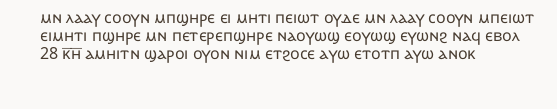ⲙⲛ ⲗⲁⲁⲩ ⲥⲟⲟⲩⲛ ⲙⲡϣⲏⲣⲉ ⲉⲓ ⲙⲏⲧⲓ ⲡⲉⲓⲱⲧ ⲟⲩⲇⲉ ⲙⲛ ⲗⲁⲁⲩ ⲥⲟⲟⲩⲛ ⲙⲡⲉⲓⲱⲧ ⲉⲓⲙⲏⲧⲓ ⲡϣⲏⲣⲉ ⲙⲛ ⲡⲉⲧⲉⲣⲉⲡϣⲏⲣⲉ ⲛⲁⲟⲩⲱϣ ⲉⲟⲩⲱϣ ⲉⲩⲱⲛϩ ⲛⲁϥ ⲉⲃⲟⲗ
28 ⲕ̅ⲏ̅ ⲁⲙⲏⲓⲧⲛ ϣⲁⲣⲟⲓ ⲟⲩⲟⲛ ⲛⲓⲙ ⲉⲧϩⲟⲥⲉ ⲁⲩⲱ ⲉⲧⲟⲧⲡ ⲁⲩⲱ ⲁⲛⲟⲕ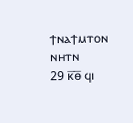ϯⲛⲁϯⲙⲧⲟⲛ ⲛⲏⲧⲛ
29 ⲕ̅ⲑ̅ ϥⲓ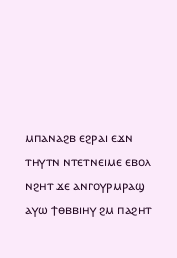ⲙⲡⲁⲛⲁϩⲃ ⲉϩⲣⲁⲓ ⲉϫⲛ ⲧⲏⲩⲧⲛ ⲛⲧⲉⲧⲛⲉⲓⲙⲉ ⲉⲃⲟⲗ ⲛϩⲏⲧ ϫⲉ ⲁⲛⲅⲟⲩⲣⲙⲣⲁϣ ⲁⲩⲱ ϯⲑⲃⲃⲓⲏⲩ ϩⲙ ⲡⲁϩⲏⲧ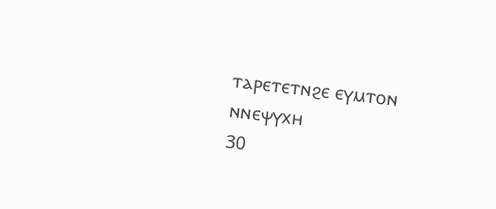ⲧⲁⲣⲉⲧⲉⲧⲛϩⲉ ⲉⲩⲙⲧⲟⲛ ⲛⲛⲉⲯⲩⲭⲏ
30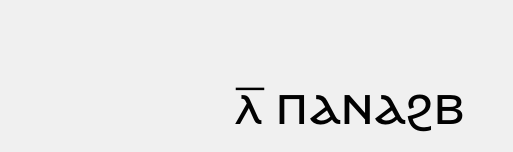ⲗ̅ ⲡⲁⲛⲁϩⲃ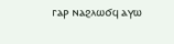ⲅⲁⲣ ⲛⲁϩⲗⲱϭϥ ⲁⲩⲱ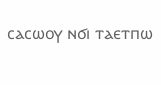ⲥⲁⲥⲱⲟⲩ ⲛϭⲓ ⲧⲁⲉⲧⲡⲱ